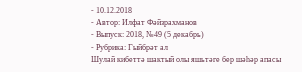- 10.12.2018
- Автор: Илфат Фәйзрахманов
- Выпуск: 2018, №49 (5 декабрь)
- Рубрика: Гыйбрәт ал
Шулай кибеттә шактый олы яшьтәге бер шәһәр апасы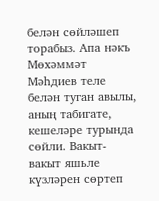белән сөйләшеп торабыз. Апа нәкъ Мөхәммәт Мәһдиев теле белән туган авылы, аның табигате, кешеләре турында сөйли. Вакыт-вакыт яшьле күзләрен сөртеп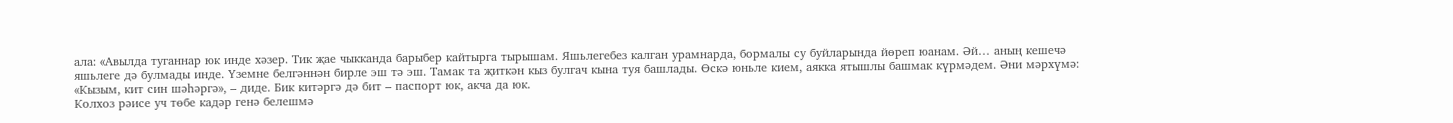ала: «Авылда туганнар юк инде хәзер. Тик җае чыкканда барыбер кайтырга тырышам. Яшьлегебез калган урамнарда, бормалы су буйларында йөреп юанам. Әй… аның кешечә яшьлеге дә булмады инде. Үземне белгәннән бирле эш тә эш. Тамак та җиткән кыз булгач кына туя башлады. Өскә юньле кием, аякка ятышлы башмак күрмәдем. Әни мәрхүмә: «Кызым, кит син шәһәргә», – диде. Бик китәргә дә бит – паспорт юк, акча да юк.
Колхоз рәисе уч төбе кадәр генә белешмә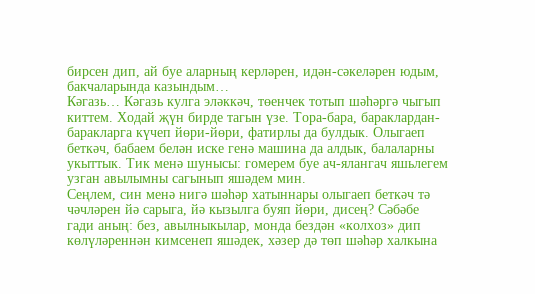бирсен дип, ай буе аларның керләрен, идән-сәкеләрен юдым, бакчаларында казындым…
Кәгазь… Кәгазь кулга эләккәч, төенчек тотып шәһәргә чыгып киттем. Ходай җүн бирде тагын үзе. Тора-бара, бараклардан-баракларга күчеп йөри-йөри, фатирлы да булдык. Олыгаеп беткәч, бабаем белән иске генә машина да алдык, балаларны укыттык. Тик менә шунысы: гомерем буе ач-ялангач яшьлегем узган авылымны сагынып яшәдем мин.
Сеңлем, син менә нигә шәһәр хатыннары олыгаеп беткәч тә чәчләрен йә сарыга, йә кызылга буяп йөри, дисең? Сәбәбе гади аның: без, авылныкылар, монда бездән «колхоз» дип көлүләреннән кимсенеп яшәдек, хәзер дә төп шәһәр халкына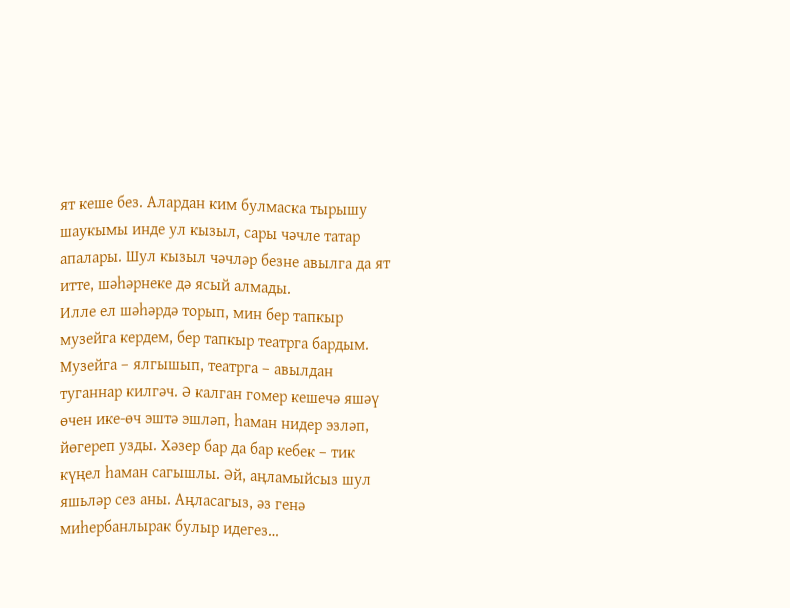ят кеше без. Алардан ким булмаска тырышу шаукымы инде ул кызыл, сары чәчле татар апалары. Шул кызыл чәчләр безне авылга да ят итте, шәһәрнеке дә ясый алмады.
Илле ел шәһәрдә торып, мин бер тапкыр музейга кердем, бер тапкыр театрга бардым. Музейга – ялгышып, театрга – авылдан туганнар килгәч. Ә калган гомер кешечә яшәү өчен ике-өч эштә эшләп, һаман нидер эзләп, йөгереп узды. Хәзер бар да бар кебек – тик күңел һаман сагышлы. Әй, аңламыйсыз шул яшьләр сез аны. Аңласагыз, әз генә миһербанлырак булыр идегез…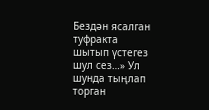Бездән ясалган туфракта шытып үстегез шул сез…» Ул шунда тыңлап торган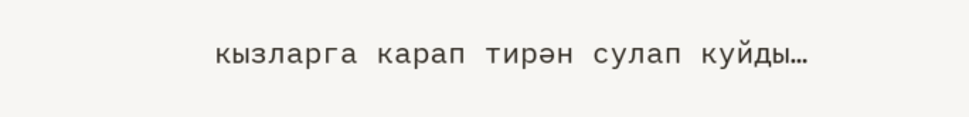кызларга карап тирән сулап куйды…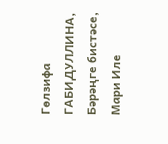Гөлзифа ГАБИДУЛЛИНА,
Бәрәңге бистәсе, Мари Иле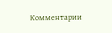Комментарии